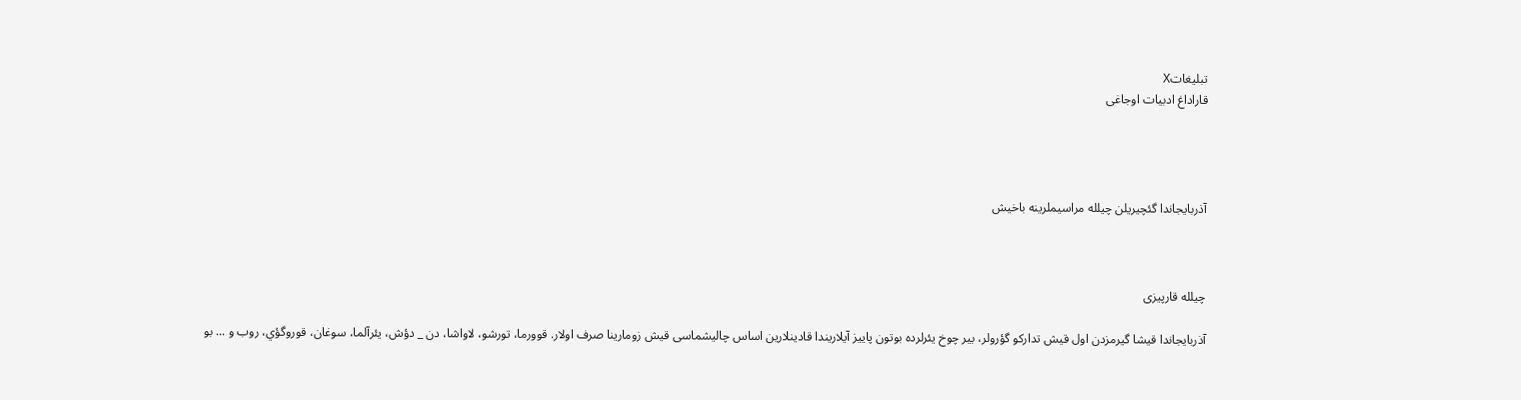تبليغاتX
قاراداغ ادبیات اوجاغی




آذربایجاندا گئچیریلن چیلله مراسیملرینه باخیش



چیلله قارپیزی

آذربایجاندا قيشا گيرمزدن اول قيش تدارکو گؤرولر، بير چوخ يئرلرده بوتون پاييز آيلاريندا‌ قادينلارين اساس چالیشماسی قيش زومارينا صرف اولار. قوورما، تورشو، لاواشا، دن _ دؤش، يئرآلما، سوغان، قوروگؤي، روب و ... بو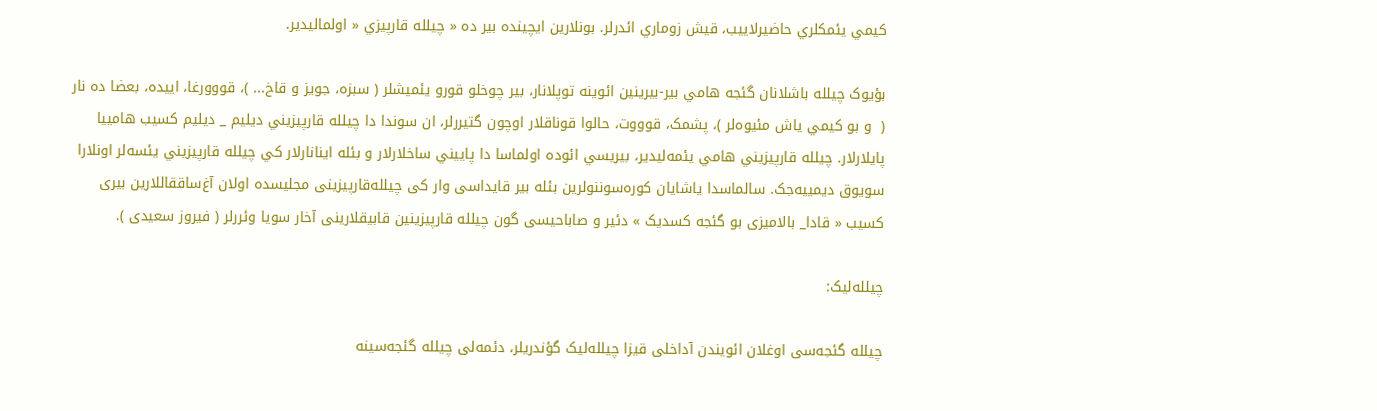کيمي يئمکلري حاضيرلاييب، قيش زوماري ائدرلر. بونلارين ايچينده بير ده « چيلله قارپيزي « اولماليدير.

بؤيوک چيلله باشلانان گئجه هامي بير-بيرينين ائوينه توپلانار، بير چوخلو قورو يئميشلر ( سبزه، جویز و قاخ... )، قووورغا، اییده، بعضا ده نار (  و بو کيمي ياش مئيوه‌لر )، پشمک، قوووت، حالوا قوناقلار اوچون گتيررلر، ان سوندا دا چيلله‌ قارپيزيني ديليم _ ديليم کسيب هامييا پايلارلار. چيلله قارپيزيني هامي يئمه‌ليدير، بيريسي ائوده اولماسا دا پاييني ساخلارلار و بئله اينانارلار کي چيلله قارپيزيني يئسه‌لر اونلارا سويوق دیمييه‌جک. سالماسدا یاشایان کوره‌سوننولرین بئله بیر قایداسی وار کی چیلله‌قارپیزینی مجلیسده اولان آغ‌ساققاللارین بیری کسیب « قادا_ بالامیزی بو گئجه کسدیک » دئیر و صاباحیسی گون چیلله قارپیزینین قابیقلارینی آخار سویا وئررلر ( فیروز سعیدی ).

چیلله‌لیک:

چیلله گئجه‌سی اوغلان ائویندن آداخلی قیزا چیلله‌لیک گؤندریلر، دئمه‌لی چیلله گئجه‌سینه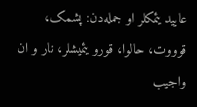عایید یئمکلر او جمله‌دن: پشمک، قوووت، حالوا، قورو یئمیشلر، نار و ان واجیب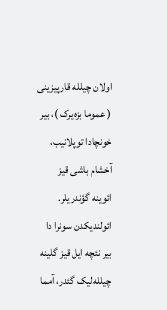اولان چیلله قارپیزینی ( عموما بزه‌یرک )، بیر خونچادا توپلانیب، آخشام باشی قیز ائوینه گؤندریلر. ائولندیکدن سونرا دا بیر نئچه ایل قیز گلینه چیلله‌لیک گئدر، آمما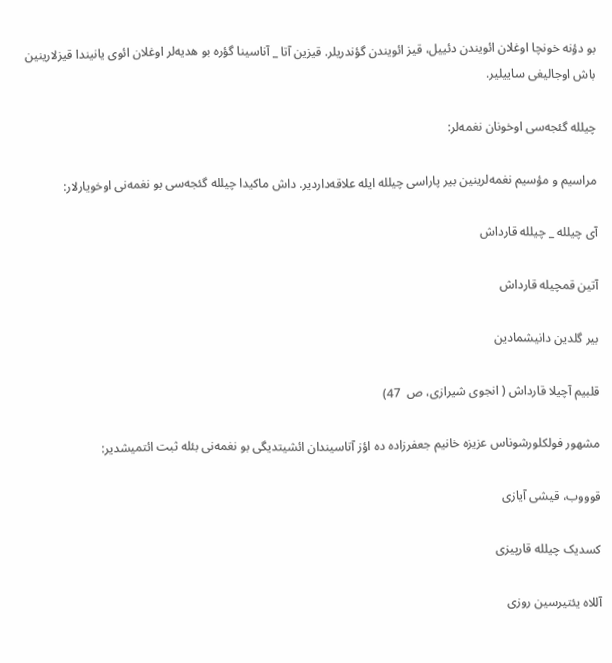بو دؤنه خونچا اوغلان ائویندن دئییل، قیز ائویندن گؤندریلر. قیزین آتا _ آناسینا گؤره بو هدیه‌لر اوغلان ائوی یانیندا قیزلارینین باش اوجالیغی ساییلیر.

چیلله گئجه‌سی اوخونان نغمه‌لر:

مراسیم و مؤسیم نغمه‌لرینین بیر پاراسی چیلله ایله علاقه‌داردیر. داش ماکیدا چیلله گئجه‌سی بو نغمه‌نی اوخویارلار:

آی چیلله _ چیلله قارداش

آتین قمچیله قارداش

بیر گلدین دانیشمادین

قلبیم آچیلا قارداش ( انجوی شیرازی، ص  47)

مشهور فولکلورشوناس عزیزه خانیم جعفرزاده ده اؤز آتاسیندان ائشیتدیگی بو نغمه‌نی بئله ثبت ائتمیشدیر:

قوووب، قیشی آیازی

کسدیک چیلله قارپیزی

آللاه یئتیرسین روزی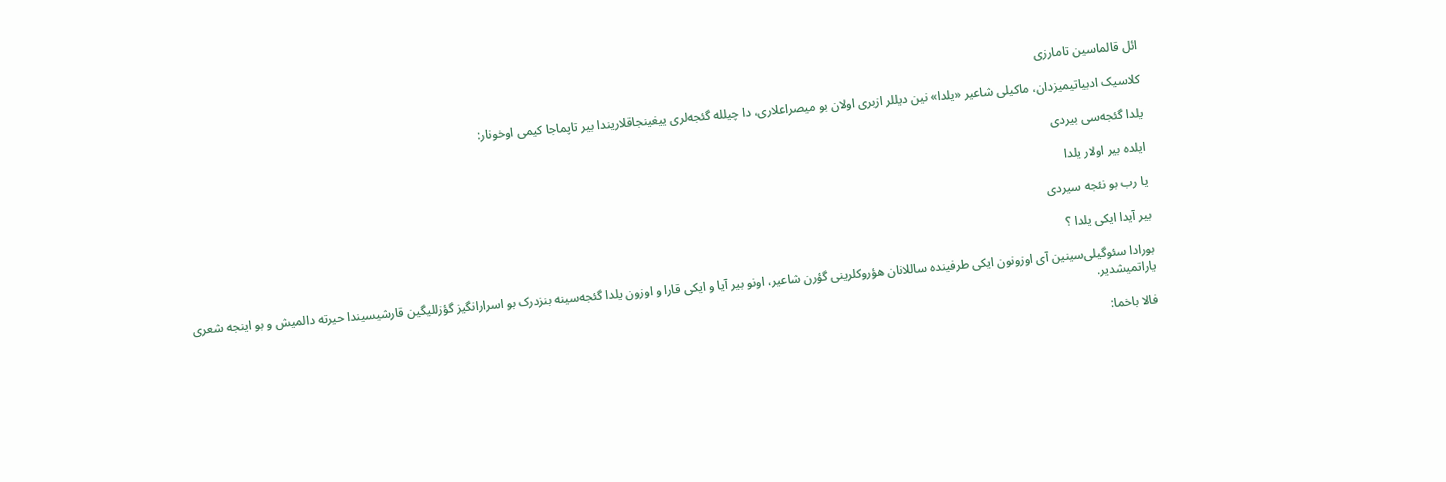ائل قالماسین تامارزی

کلاسیک ادبیاتیمیزدان، ماکیلی شاعیر «یلدا» نین دیللر ازبری اولان بو میصراعلاری، دا چیلله گئجه‌لری ییغینجاقلاریندا بیر تاپماجا کیمی اوخونار:

یلدا گئجه‌سی بیردی

ایلده بیر اولار یلدا

یا رب بو نئجه سیردی

بیر آیدا ایکی یلدا ؟

بورادا سئوگیلی‌سینین آی اوزونون ایکی طرفینده ساللانان هؤروکلرینی گؤرن شاعیر، اونو بیر آیا و ایکی قارا و اوزون یلدا گئجه‌سینه بنزدرک بو اسرارانگیز گؤزللیگین قارشیسیندا حیرته دالمیش و بو اینجه شعری یاراتمیشدیر.

فالا باخما: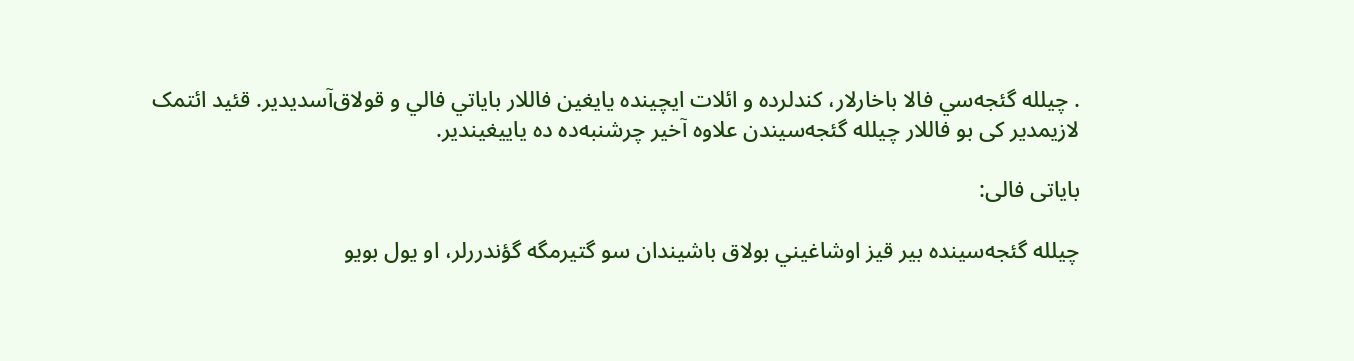. چيلله گئجه‌سي فالا باخارلار، کندلرده و ائلات ايچينده يايغين فاللار باياتي فالي و قولاق‌آسدیدیر. قئید ائتمک لازیمدیر کی بو فاللار چیلله گئجه‌سیندن علاوه آخیر چرشنبه‌ده ده یاییغیندیر.

بایاتی فالی:

چیلله گئجه‌سینده بير قيز اوشاغيني بولاق باشيندان سو گتيرمگه گؤندررلر، او يول بويو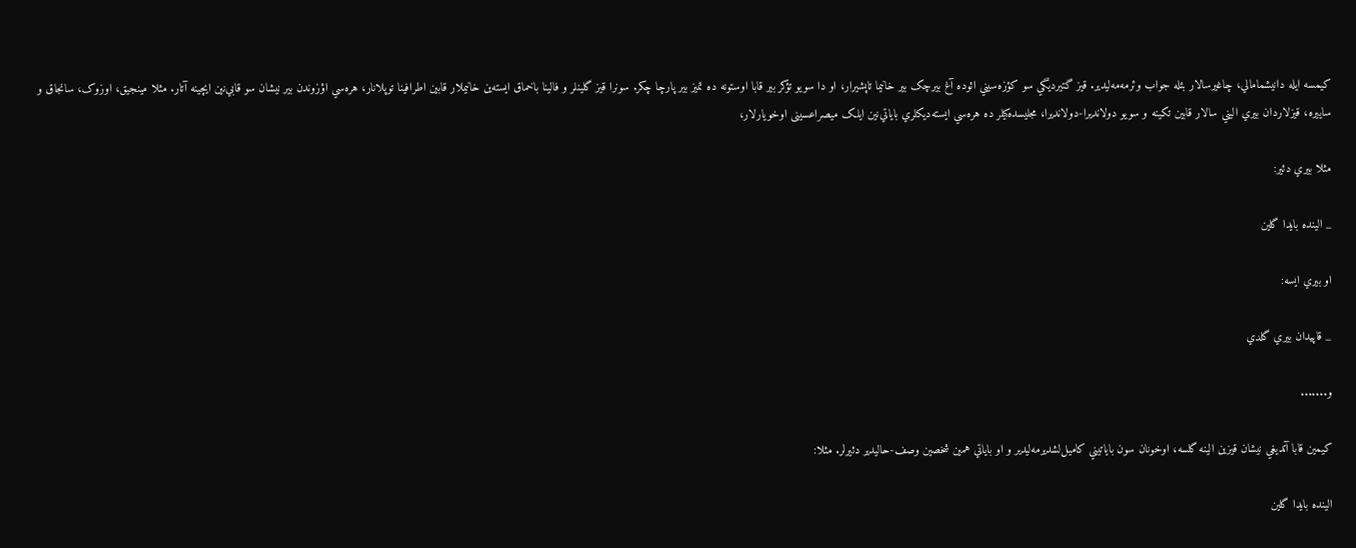کيمسه ايله دانيشمامالي، چاغيرسالار بئله جواب وئرمه‌مه‌ليدير. قيز گتيرديگي سو کؤزه‌سيني ائوده آغ‌ بيرچک بير خانيما تاپشيرار، او دا سويو تؤکر بير قابا اوستونه ده تميز بير پارچا چکر. سونرا قيز گلينلر و فالينا باخماق ايسته‌ين خانيملار قابين اطرافینا توپلانار، هره‌سي اؤزوندن بير نيشان سو قابي‌نين ايچينه آتار. مثلا مينجيق، اوزوک، سانجاق و ساييره، قيزلاردان بيري اليني سالار قابين تکينه و سويو دولانديرا-دولانديرا، مجليسده‌کيلر ده هره‌سي ايسته‌ديکلري باياتي‌نين ايلک ميصراعسینی اوخويارلار،

مثلا بيري دئير:

_ الينده بايدا گلين

او بيري ايسه:

_ قاپيدان بيري گلدي

و.......

کيمين قابا آتديغي نيشان قيزين الينه گلسه، اوخونان سون باياتيني کاميل‌لشديرمه‌لیدیر و او باياتي همين شخصين وصف-حاليدير دئيرلر. مثلا:

الينده بايدا گلين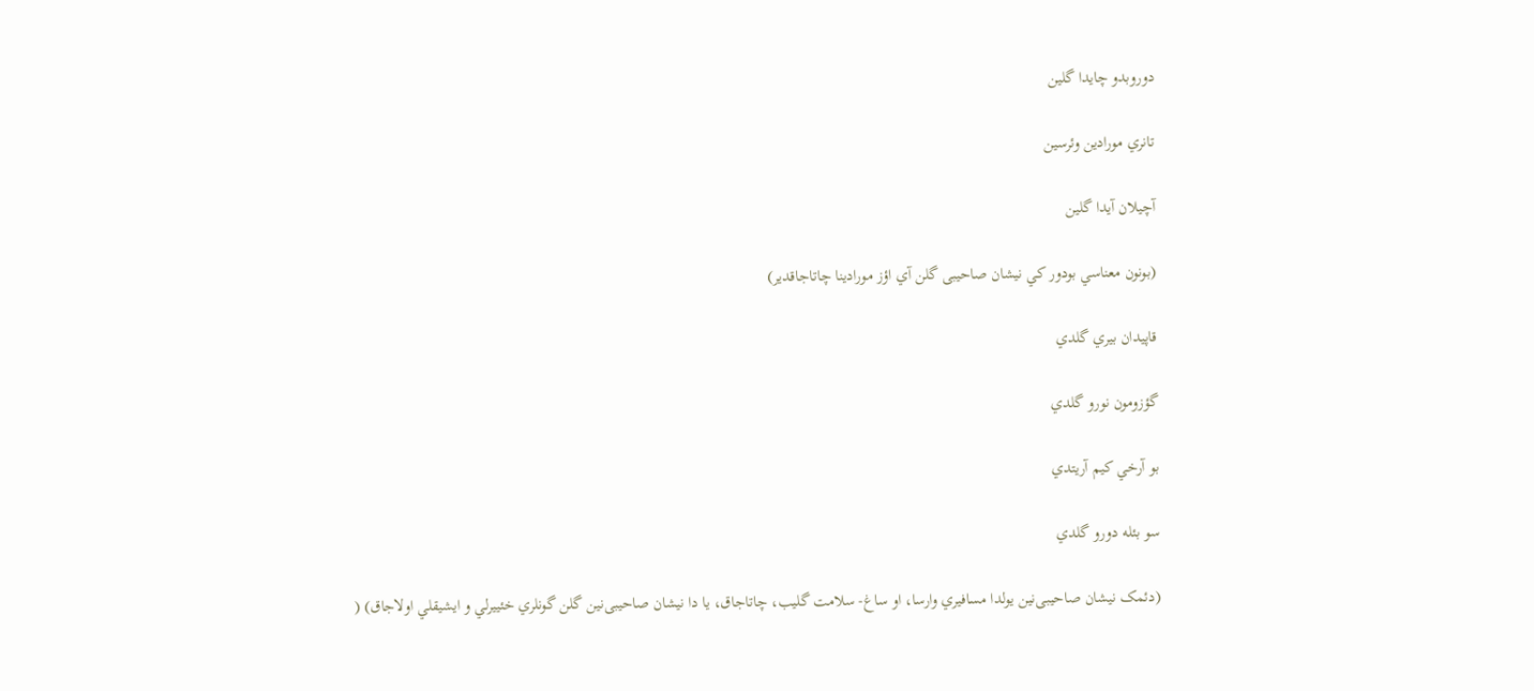دوروبدو چايدا گلين

تانري مورادين وئرسين

آچيلان آيدا گلين

(بونون معناسي بودور کي نیشان صاحیبی گلن آي اؤز مورادينا چاتاجاقدير)

قاپيدان بيري گلدي

گؤزومون نورو گلدي

بو آرخي کيم آريتدي

سو بئله دورو گلدي

(دئمک نیشان صاحیبی‌نین يولدا مسافيري وارسا، او ساغ- سلامت گليب، چاتاجاق، يا دا نیشان صاحیبی‌نین گلن گونلري خئييرلي و ايشيقلي اولاجاق) (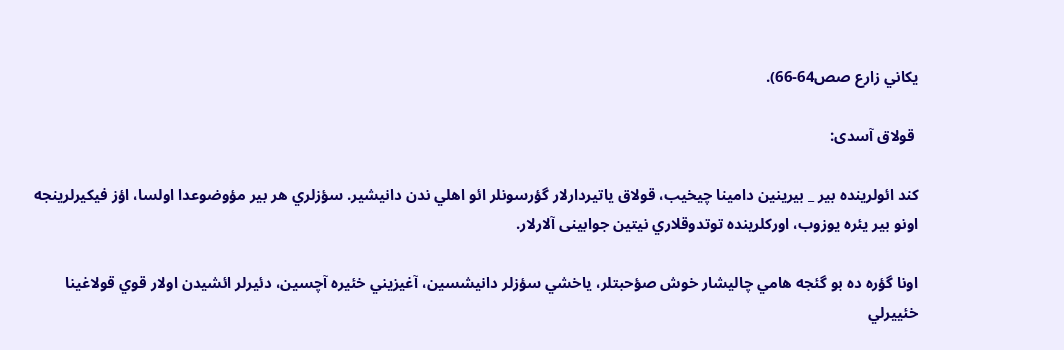يکاني زارع صص64-66).

 قولاق آسدی:

کند ائولرينده بير _ بيرينين دامينا چيخيب، قولاق ياتيردارلار گؤرسونلر ائو اهلي ندن دانيشير. سؤزلري هر بير مؤوضوعدا اولسا، اؤز فيکيرلرينجه اونو بير يئره يوزوب، اورکلرينده توتدوقلاري نيتين جوابينی آلارلار.

اونا گؤره ده بو گئجه هامي چاليشار خوش صؤحبتلر، ياخشي سؤزلر دانيشسين، آغيزيني خئيره آچسين، دئيرلر ائشيدن اولار قوي قولاغينا خئييرلي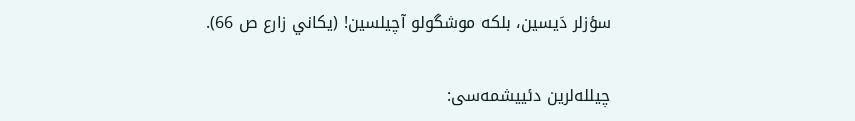سؤزلر دَیسين، بلکه موشگولو آچيلسين! (يکاني زارع ص 66).

چیلله‌لرین دئییشمه‌سی: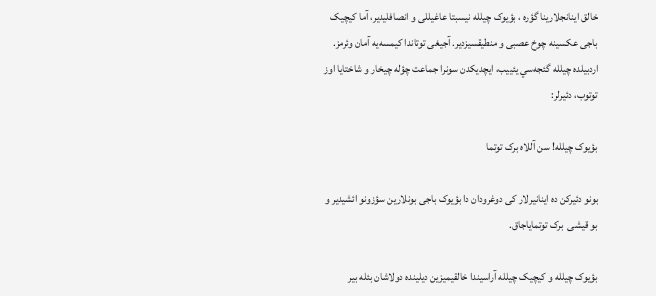خالق اینانجلارینا گؤره ، بؤیوک چیلله نیسبتا عاغیللی و انصافلیدیر، آما کیچیک باجی عکسینه چوخ عصبی و منطیقسیزدیر. آجیغی توتاندا کیمسه‌یه آمان وئرمز. اردبيلده چيلله گئجه‌‌سي يئييب، ايچديکدن سونرا جماعت چؤله چيخار و شاختايا اوز توتوب، دئيرلر:

بؤيوک چيلله! سن آللاه برک توتما

بونو دئیرکن ده اینانیرلار کی دوغرودان دا بؤیوک باجی بونلارین سؤزونو ائشیدیر و بو قیشی  برک توتمایاجاق.

بؤیوک چیلله و کیچیک چیلله آراسیندا خالقيميزين ديلينده دولاشان بئله بير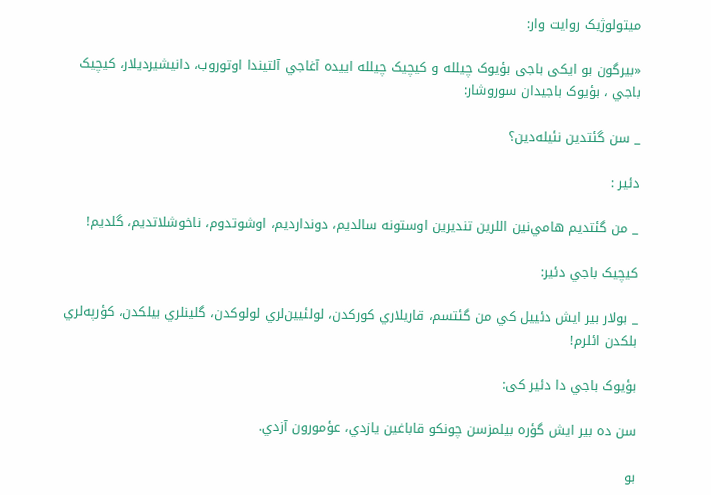ميتولوژيک روايت وار:

«بيرگون بو ایکی باجی بؤیوک چیلله و کیچیک چیلله ايیده آغاجي آلتيندا اوتوروب، دانيشيرديلار، کيچيک باجي ، بؤيوک باجيدان سوروشار:

_ سن گئتدين نئيله‌دين؟

دئير :

_ من گئتديم هامي‌نين اللرين تنديرين اوستونه سالديم، دوندارديم، اوشوتدوم، ناخوشلاتديم، گلديم!

کيچيک باجي دئير:

_ بولار بير ايش دئييل کي من گئتسم، قاريلاري کورکدن، لولئيين‌لري لولوکدن، گلينلري بيلکدن، کؤرپه‌لري بلکدن ائلرم!

بؤيوک باجي دا دئير کی:

سن ده بير ايش گؤره بيلمزسن چونکو قاباغين يازدي، عؤمورون آزدي.

بو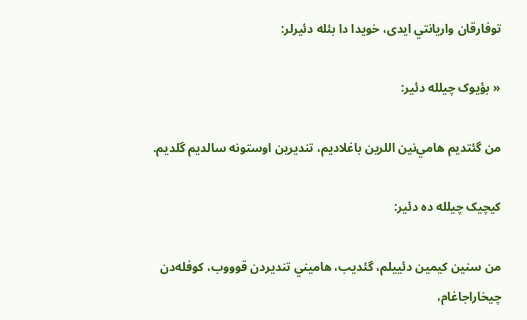توفارقان واريانتي ایدی، خويدا دا بئله دئيرلر:

« بؤيوک چيلله دئير:

من گئتديم هامي‌نين اللرين باغلاديم، تنديرين اوستونه سالديم گلديم.

کيچيک چيلله ده دئير:

من سنين کيمين دئييلم، گئديب، هاميني تنديردن قوووب، کوفله‌دن چيخاراجاغام،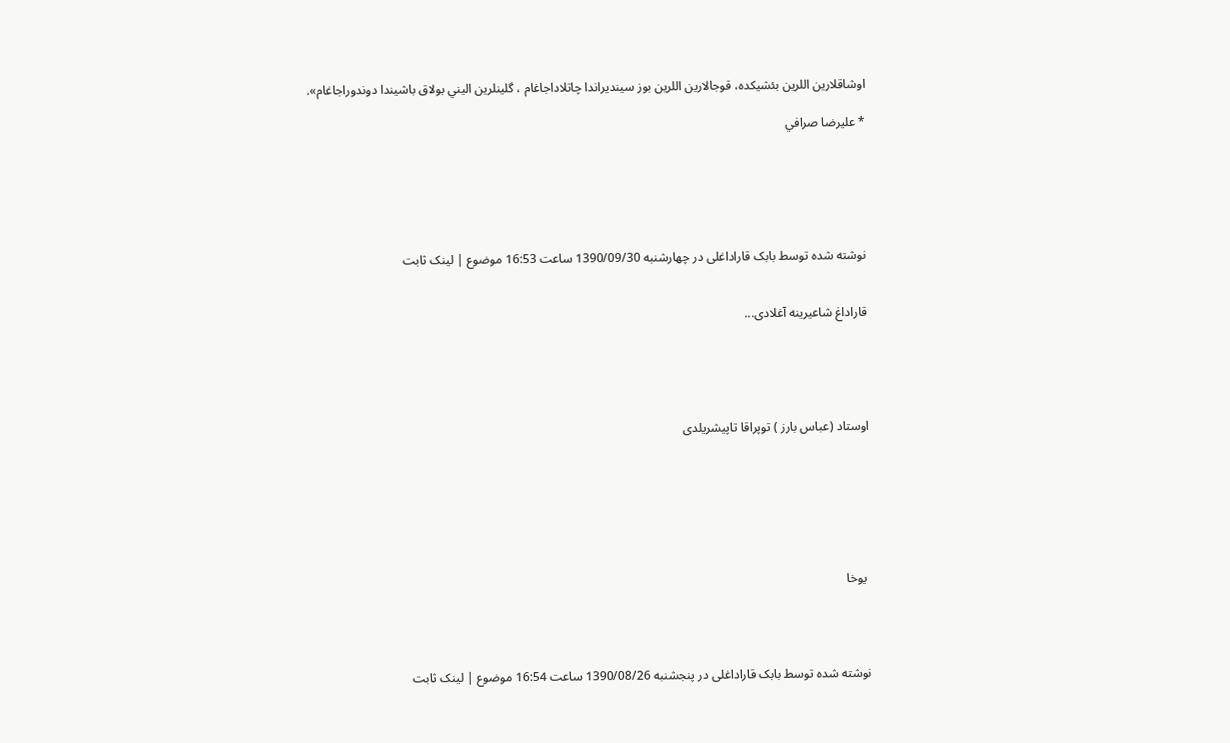اوشاقلارين اللرين بئشيکده، قوجالارين اللرين بوز سينديراندا چاتلاداجاغام ، گلينلرين اليني بولاق باشيندا دوندوراجاغام».

* عليرضا صرافي






نوشته شده توسط بابک قاراداغلی در چهارشنبه 1390/09/30 ساعت 16:53 موضوع | لینک ثابت


قاراداغ شاعیرینه آغلادی...





اوستاد (عباس بارز ) توپراقا تاپیشریلدی







 یوخا




نوشته شده توسط بابک قاراداغلی در پنجشنبه 1390/08/26 ساعت 16:54 موضوع | لینک ثابت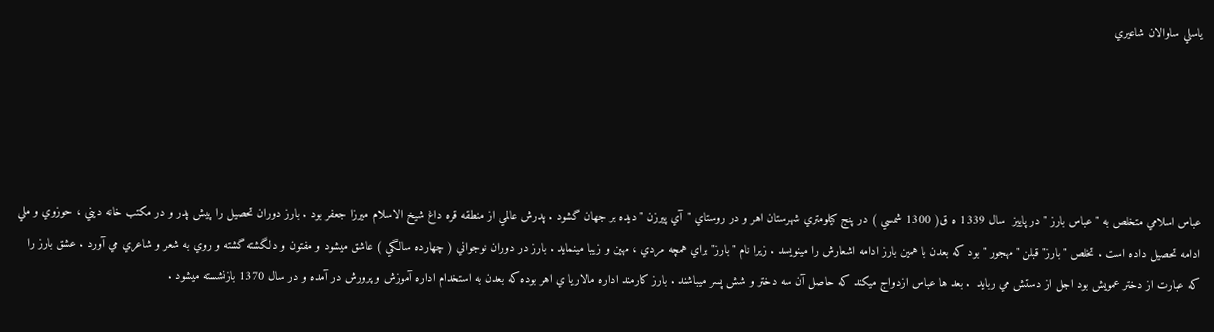ياسلي ساوالان شاعیري





عباس اسلامي متخلص به " عباس بارز " در پاييز  سال 1339 ه ق( 1300 شمسي ) در پنج كيلومتري شهرستان اهر و در روستاي "آي پيرزن " ديده بر جهان گشود . پدرش عالمي از منطقه قره داغ شيخ الاسلام ميرزا جعفر بود . بارز دوران تحصيل را پيش پدر و در مكتب خانه ديني ، حوزوي و ملي ادامه تحصيل داده است . تخلص "بارز" قبلن " مهجور " بود كه بعدن با همين بارز ادامه اشعارش را مينويسد . زيرا نام "بارز" براي همچه مردي ، مهين و زيبا مينمايد . بارز در دوران نوجواني ( چهارده سالگي ) عاشق ميشود و مفتون و دلگشته گشته و روي به شعر و شاعري مي آورد . عشق بارز را كه عبارت از دختر عمويش بود اجل از دستش مي ربايد  . بعد ها عباس ازدواج ميكند كه حاصل آن سه دختر و شش پسر ميباشند . بارز كارمند اداره مالاريا ي اهر بوده كه بعدن به استخدام اداره آموزش و پرورش در آمده و در سال 1370 بازنشسته میشود .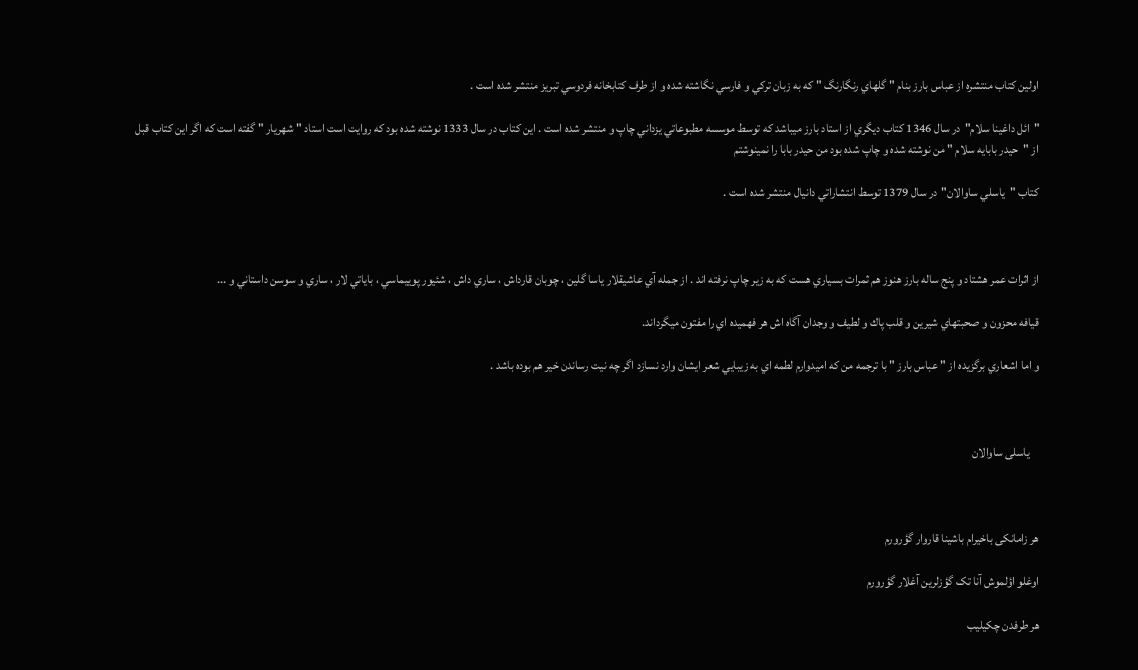اولين كتاب منتشره از عباس بارز بنام " گلهاي رنگارنگ " كه به زبان تركي و فارسي نگاشته شده و از طرف كتابخانه فردوسي تبريز منتشر شده است .

"ائل داغينا سلام"در سال 1346 كتاب ديگري از استاد بارز ميباشد كه توسط موسسه مطبوعاتي يزداني چاپ و منتشر شده است . اين كتاب در سال 1333 نوشته شده بود كه روايت است استاد " شهريار " گفته است كه اگر اين كتاب قبل از "حيدر بابايه سلام " من نوشته شده و چاپ شده بود من حيدر بابا را نمينوشتم

كتاب "ياسلي ساوالان"در سال 1379 توسط انتشاراتي دانيال منتشر شده است .



از اثرات عمر هشتاد و پنج ساله بارز هنوز هم ثمرات بسياري هست كه به زير چاپ نرفته اند . از جمله آي عاشيقلار ياسا گلين ، چوبان قارداش ، ساري داش ، شئيور پوييماسي ، باياتي لار ، ساري و سوسن داستاني و ...

قيافه محزون و صحبتهاي شيرين و قلب پاك و لطيف و وجدان آگاه اش هر فهميده اي را مفتون ميگرداند.

و اما اشعاري برگزيده از " عباس بارز " با ترجمه من كه اميدوارم لطمه اي به زيبايي شعر ايشان وارد نسازد اگر چه نيت رساندن خير هم بوده باشد .



    یاسلی ساوالان



هر زامانکی باخیرام باشینا قاروار گؤرورم

اوغلو اؤلموش آنا تک گؤزلرین آغلار گؤرورم

هر طرفدن چکیلیب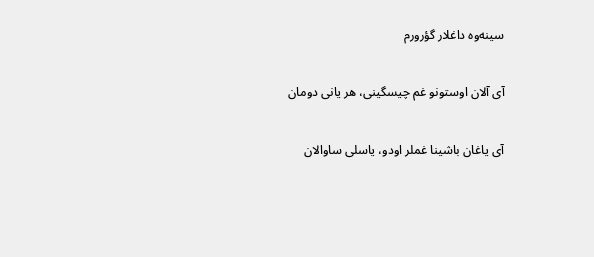سینه‌وه داغلار گؤرورم

آی آلان اوستونو غم چیسگینی، هر یانی دومان

آی یاغان باشینا غملر اودو، یاسلی ساوالان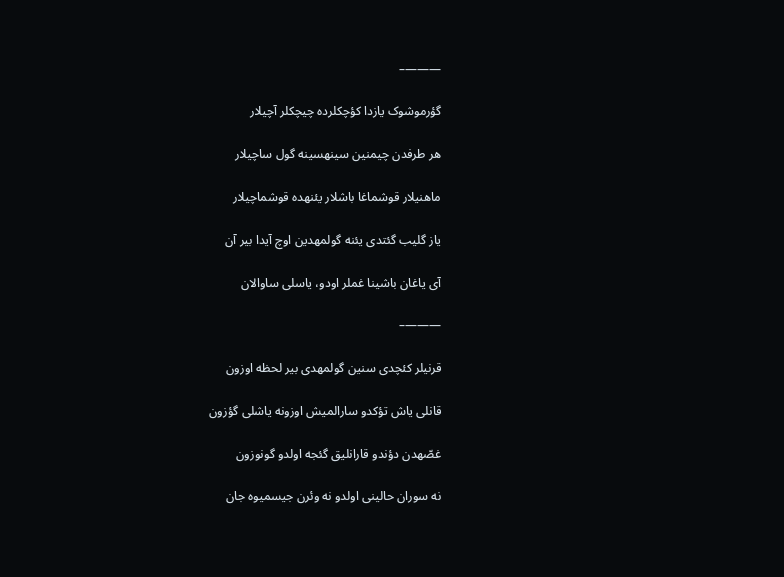———–

گؤرموشوک یازدا کؤچکلرده چیچکلر آچیلار

هر طرفدن چیمنین سینهسینه گول ساچیلار

ماهنیلار قوشماغا باشلار یئنهده قوشماچیلار

یاز گلیب گئتدی یئنه گولمهدین اوچ آیدا بیر آن

آی یاغان باشینا غملر اودو، یاسلی ساوالان

———–

قرنیلر کئچدی سنین گولمهدی بیر لحظه اوزون

قانلی یاش تؤکدو سارالمیش اوزونه یاشلی گؤزون

غصّهدن دؤندو قارانلیق گئجه اولدو گونوزون

نه سوران حالینی اولدو نه وئرن جیسمیوه جان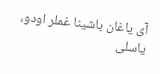آی یاغان باشینا غملر اودو، یاسلی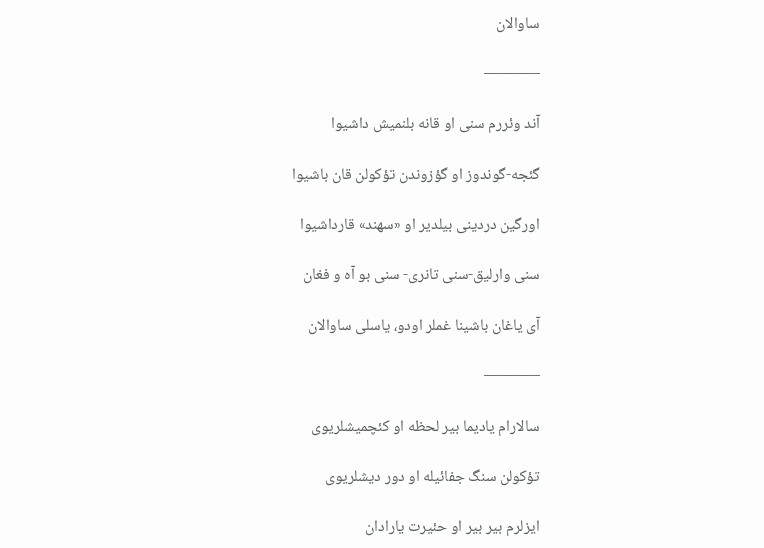ساوالان

———–

آند وئررم سنی او قانه بلنمیش داشیوا

گئجه-گوندوز او گؤزوندن تؤکولن قان باشیوا

اورگین دردینی بیلدیر او «سهند» قارداشیوا

سنی وارلیق-سنی تانری- سنی بو آه و فغان

آی یاغان باشینا غملر اودو، یاسلی ساوالان

———–

سالارام یادیما بیر لحظه او کئچمیشلریوی

تؤکولن سنگ جفائیله او دور دیشلریوی

ایزلرم بیر بیر او حئیرت یارادان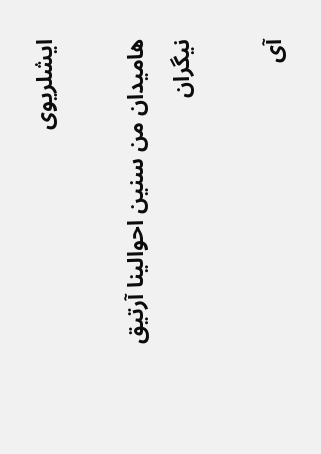ایشلریوی

هامیدان من سنین احوالینا آرتیق نیگران

آی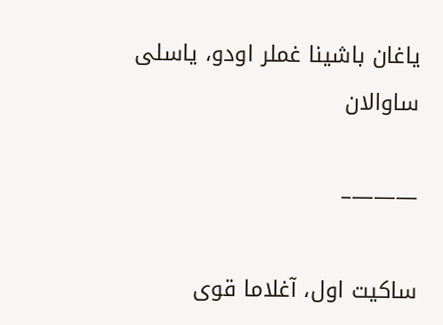یاغان باشینا غملر اودو، یاسلی ساوالان

———–

ساکیت اول، آغلاما قوی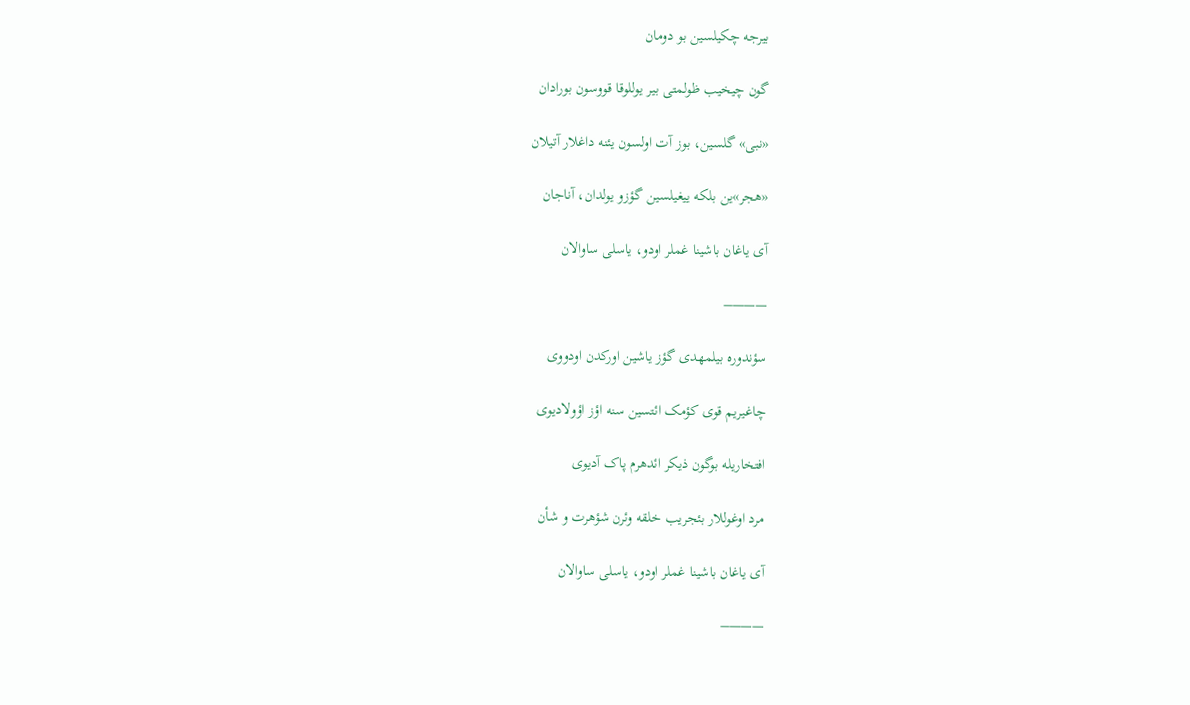بیرجه چکیلسین بو دومان

گون چیخیب ظولمتی بیر یوللوقا قووسون بورادان

«نبی» گلسین، بوز آت اولسون یئنه داغلار آتیلان

«هجر»ین بلکه ییغیلسین گؤزو یولدان، آناجان

آی یاغان باشینا غملر اودو، یاسلی ساوالان

———–

سؤندوره بیلمهدی گؤز یاشین اورکدن اودووی

چاغیریم قوی کؤمک ائتسین سنه اؤز اؤولادیوی

افتخاریله بوگون ذیکر ائدهرم پاک آدیوی

مرد اوغوللار بئجریب خلقه وئرن شؤهرت و شأن

آی یاغان باشینا غملر اودو، یاسلی ساوالان

———–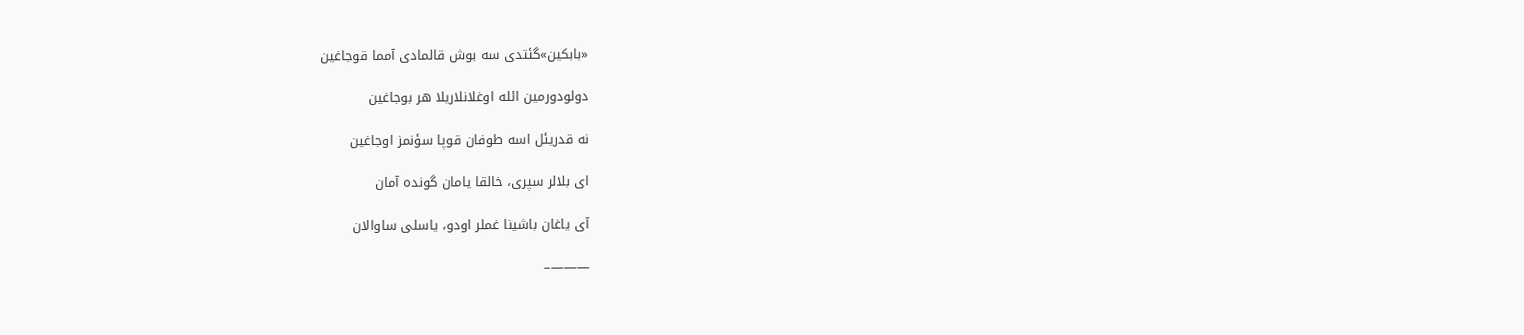«بابکین»گئتدی سه بوش قالمادی آمما قوجاغین

دولودورمین ائله اوغلانلاریلا هر بوجاغین

نه قد‌ریئل اسه طوفان قوپا سؤنمز اوجاغین

ای بلالر سپری، خالقا یامان گونده آمان

آی یاغان باشینا غملر اودو، یاسلی ساوالان

———–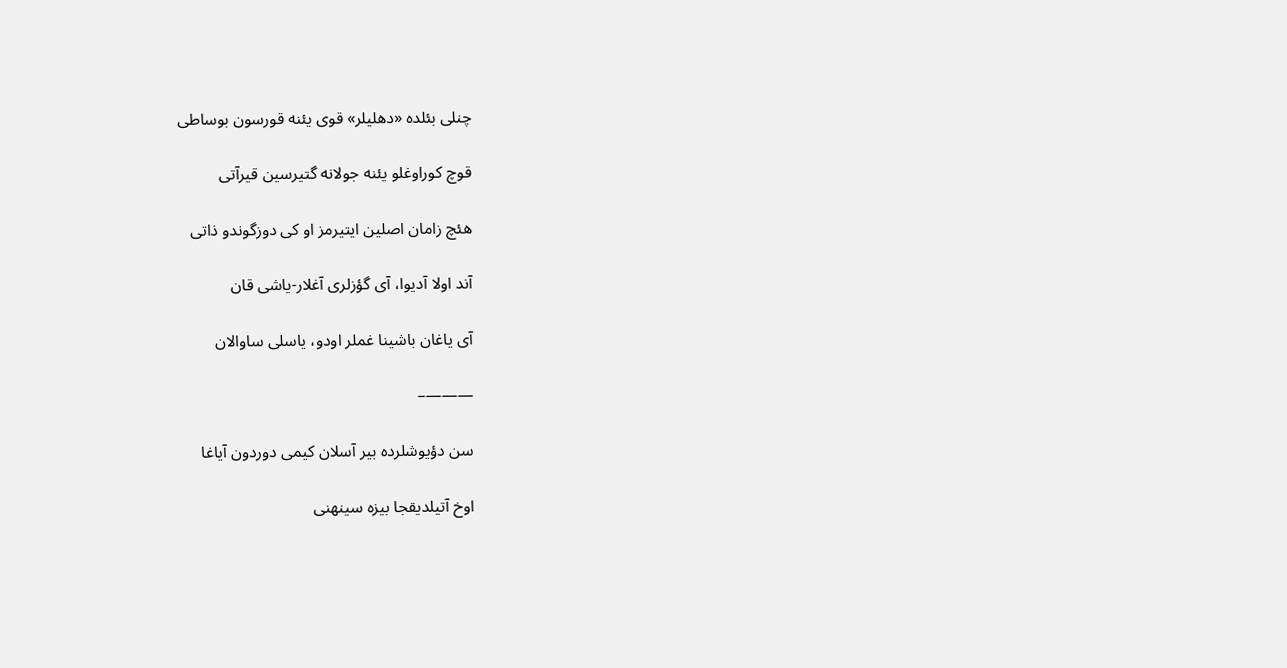چنلی بئلده «دهلیلر» قوی یئنه قورسون بوساطی

قوچ کوراوغلو یئنه جولانه گتیرسین قیرآتی

هئچ زامان اصلین ایتیرمز او کی دوزگوندو ذاتی

آند اولا آدیوا، آی گؤزلری آغلار-یاشی قان

آی یاغان باشینا غملر اودو، یاسلی ساوالان

———–

سن دؤیوشلرده بیر آسلان کیمی دوردون آیاغا

اوخ آتیلدیقجا بیزه سینهنی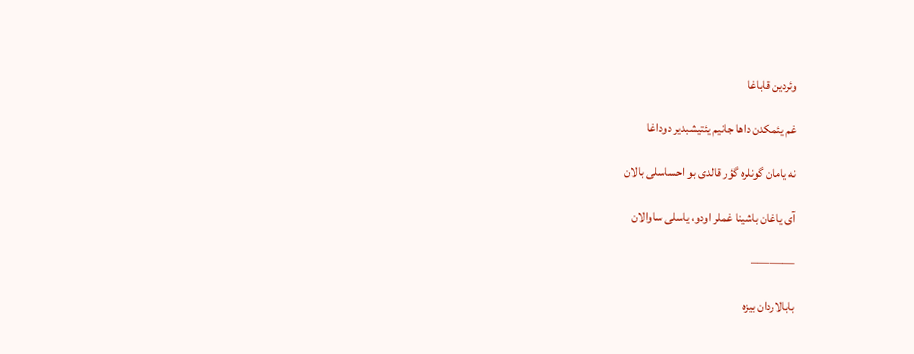وئردین قاباغا

غم یئمکدن داها جانیم یئتیشبدیر دوداغا

نه یامان گونلره گؤر قالدی بو احساسلی بالان

آی یاغان باشینا غملر اودو، یاسلی ساوالان

———–

بابالاردان بیزه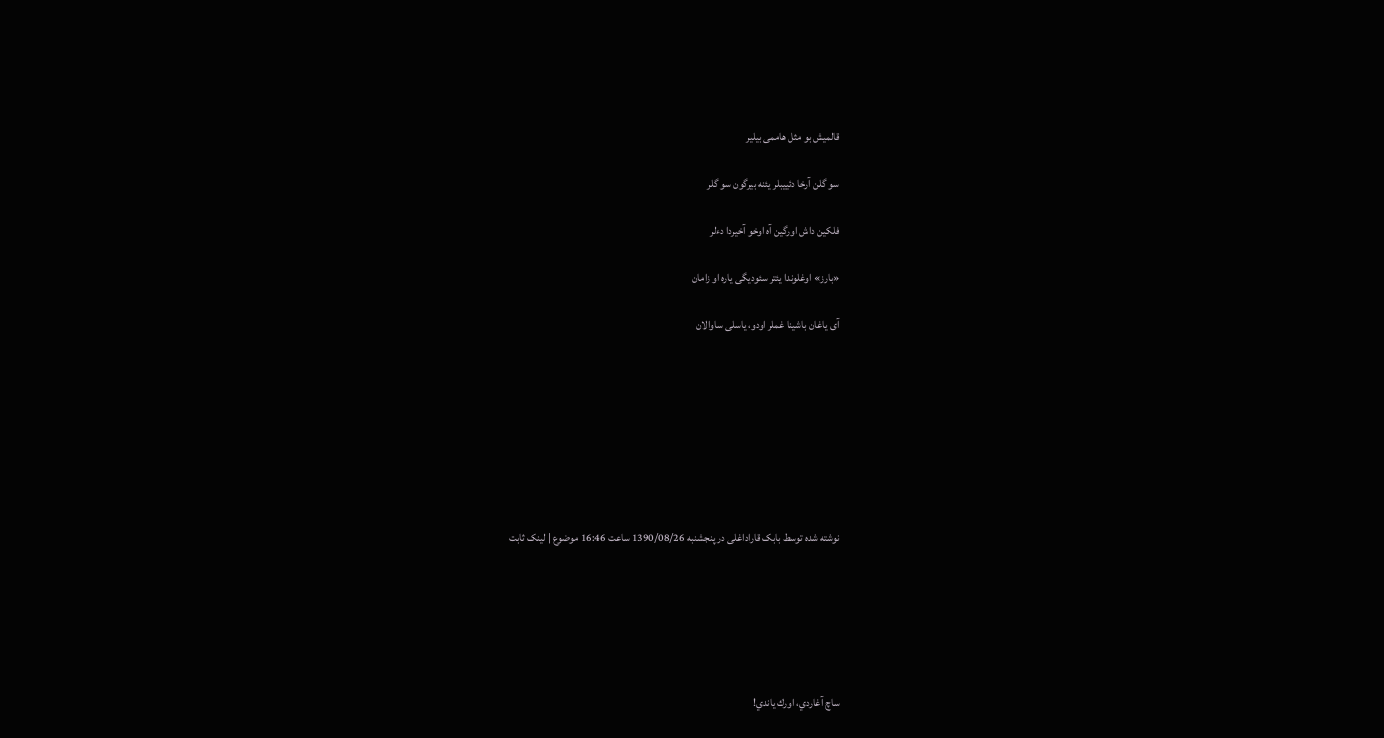قالمیش بو مثل هاممی بیلیر

سو گلن آرخا دئییبلر یئنه بیرگون سو گلر

فلکین داش اورگین آه اوخو آخیردا دءلر

«بارز» اوغلوندا یئتر سئودیگی یاره او زامان

آی یاغان باشینا غملر اودو، یاسلی ساوالان








نوشته شده توسط بابک قاراداغلی در پنجشنبه 1390/08/26 ساعت 16:46 موضوع | لینک ثابت






ساچ آغاردي، اورك ياندي!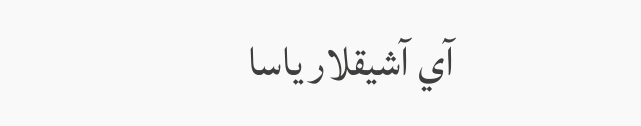آي آشيقلار ياسا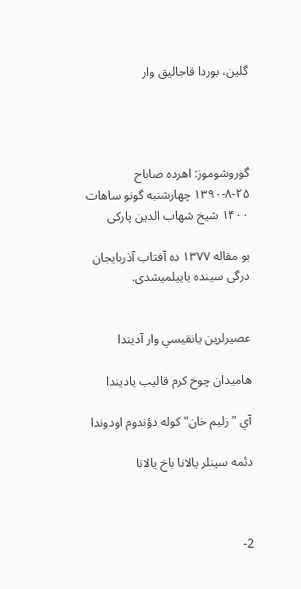گلين، بوردا قاجاليق وار




گوروشوموز: اهرده صاباح ۲۵-۸-۱۳۹۰ چهارشنبه گونو ساهات ۱۴۰۰ شیخ شهاب الدین پارکی

بو مقاله ۱۳۷۷ ده آفتاب آذربایجان درگی سینده یاییلمیشدی.


عصيرلرين يانقيسي وار آديندا

هاميدان چوخ كرم قاليب ياديندا

آي "زليم خان" كوله دؤندوم اودوندا

دئمه سينلر يالانا باخ يالانا



2-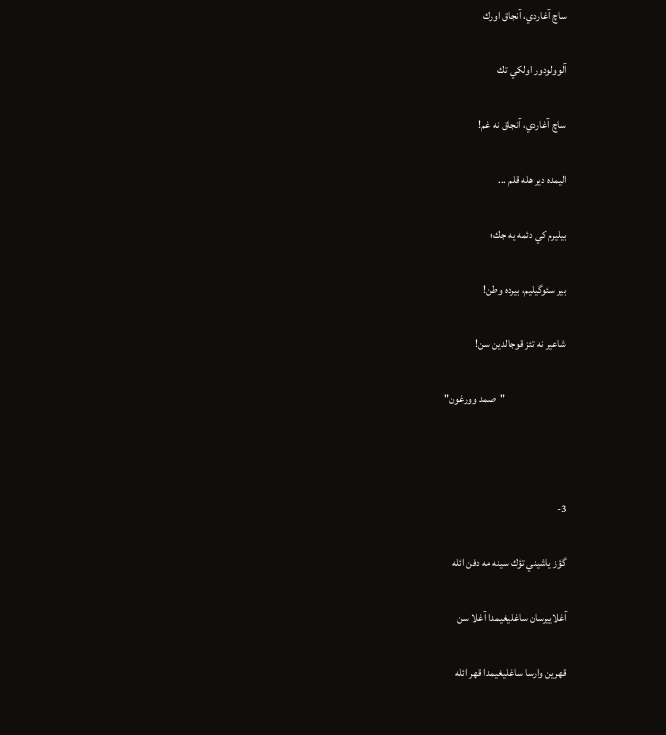ساچ آغاردي، آنجاق اورك

آلوولودور اولكي تك

ساچ آغاردي، آنجاق نه غم!

اليمده دير هله قلم ...

بيليرم كي دئمه يه جك؛

بير سئوگيليم، بيرده وطن!

شاعير نه تئز قوجالدين سن!

                             "صمد وورغون"



3-

گؤز ياشيني تؤك سينه مه دفن ائله

آغلاييرسان ساغليغيمدا آغلا سن

قهرين وارسا ساغليغيمدا قهر ائله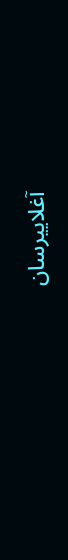آغلاييرسان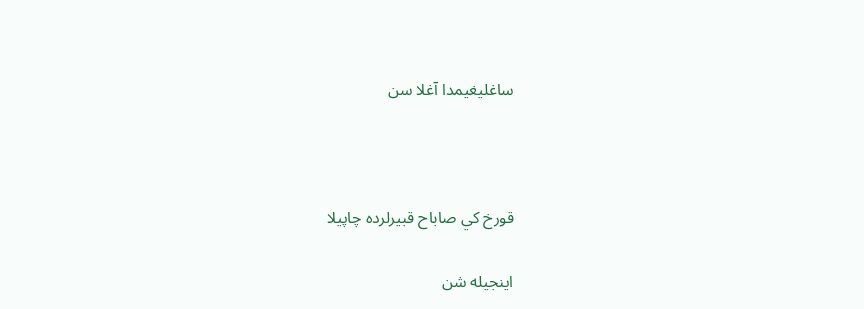ساغليغيمدا آغلا سن



قورخ كي صاباح قبيرلرده چاپيلا

اينجيله شن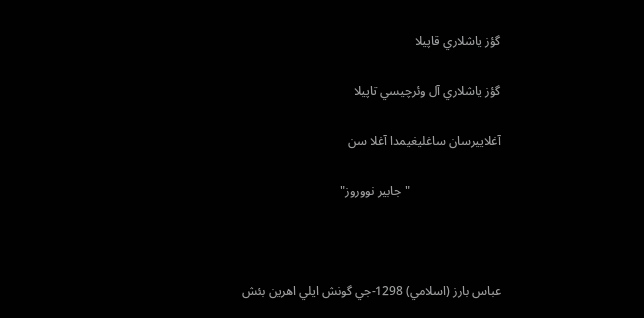گؤز ياشلاري قاپيلا

گؤز ياشلاري آل وئرچيسي تاپيلا

آغلاييرسان ساغليغيمدا آغلا سن

                             "جابير نووروز"



عباس بارز (اسلامي) 1298-جي گونش ايلي اهرين بئش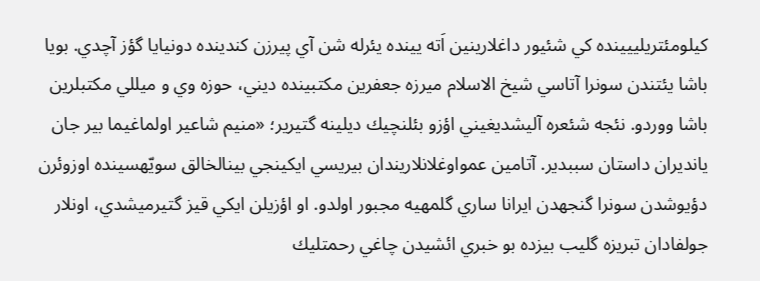كيلومئتريلييينده كي شئيور داغلارينين اَته يينده يئرله شن آي پيرزن كندينده دونيايا گؤز آچدي. بويا باشا يئتندن سونرا آتاسي شيخ الاسلام ميرزه جعفرين مكتبينده ديني، حوزه وي و ميللي مكتبلرين باشا ووردو. نئجه شئعره آليشديغيني اؤزو بئلنچيك ديلينه گتيرير؛ «منيم شاعير اولماغيما بير جان يانديران داستان سببدير. آتامين عمواوغلانلاريندان بيريسي ايكينجي بينالخالق سويّهسينده اوزوئرن دؤيوشدن سونرا گنجهدن ايرانا ساري گلمهيه مجبور اولدو. او اؤزيلن ايكي قيز گتيرميشدي، اونلار جولفادان تبريزه گليب بيزده بو خبري ائشيدن چاغي رحمتليك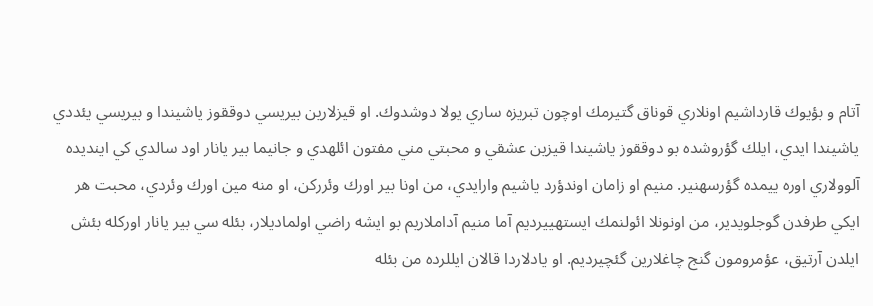آتام و بؤيوك قارداشيم اونلاري قوناق گتيرمك اوچون تبريزه ساري يولا دوشدوك. او قيزلارين بيريسي دوققوز ياشيندا و بيريسي يئددي ياشيندا ايدي، ايلك گؤروشده بو دوققوز ياشيندا قيزين عشقي و محبتي مني مفتون ائلهدي و جانيما بير يانار اود سالدي كي اينديده آلوولاري اوره ييمده گؤرسهنير. منيم او زامان اوندؤرد ياشيم وارايدي، من اونا بير اورك وئرركن، او منه مين اورك وئردي، محبت هر ايكي طرفدن گوجلويدير، من اونونلا ائولنمك ايستهييرديم آما منيم آداملاريم بو ايشه راضي اولماديلار، بئله سي بير يانار اوركله بئش ايلدن آرتيق، عؤمرومون گنج چاغلارين گئچيرديم. او يادلاردا قالان ايللرده من بئله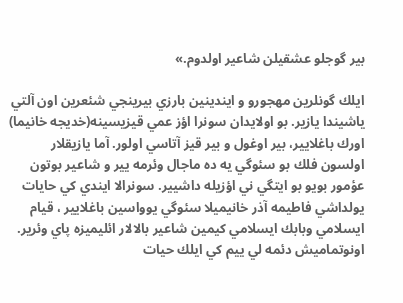بير گوجلو عشقيلن شاعير اولدوم.»

ايلك گونلرين مهجورو و ايندينين بارزي بيرينجي شئعرين اون آلتي ياشيندا يازير. بو اولايدان سونرا اؤز عمي قيزيسينه(خديجه خانيما) اورك باغلايير، بير اوغول و بير قيز آتاسي اولور. آما يازيقلار اولسون فلك بو سئوگي يه ده ماجال وئرمه يير و شاعير بوتون عؤمور بويو بو ايتگي ني اؤزيله داشيير. سونرالا ايندي كي حايات يولداشي فاطيمه آذر خانيميلا سئوگي يوواسين باغلايير ، قيام ايسلامي وبابك ايسلامي كيمين شاعير بالالار ائليميزه پاي وئرير. اونوتماميش دئمه لي ييم كي ايلك حيات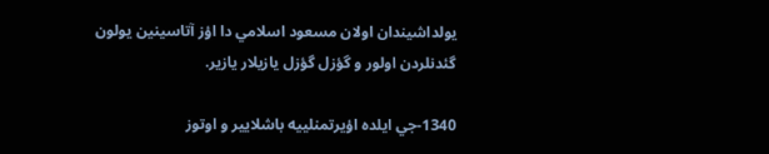يولداشيندان اولان مسعود اسلامي دا اؤز آتاسينين يولون گئدنلردن اولور و گؤزل گؤزل يازيلار يازير.

1340-جي ايلده اؤيرتمنلييه باشلايير و اوتوز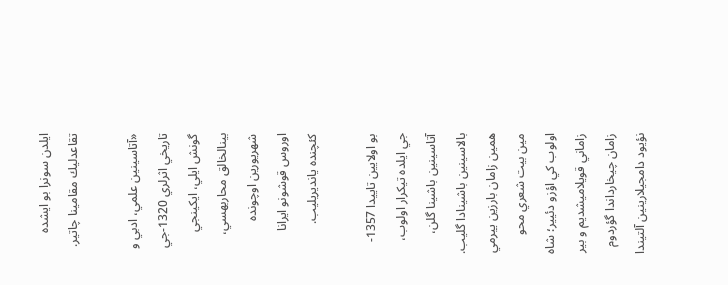ايلدن سونرا بو ايشده تقاعدليك مقامينا چاتير.

«آتاسينين علمي، ادبي و تاريخي اثرلري 1320-جي گونش ايلي، ايكينجي بينالخالق محاربهسي، شهريورين اوچونده اوروس قوشونو ايرانا كئچنده يانديريليب.

بو اولايين تاييدا 1357-جي ايلده تيكرار اولوب، آتاسينين باشينا گلن، بالاسينين باشينادا گليب. همين زامان بارزين ييرمي مين بيت شعري محو اولوب كي اؤزو دئيير؛ شاه زاماني قويلاميشديم و بير زامان چيخارداندا گؤردوم نؤيود دامجيلارينين آلتيندا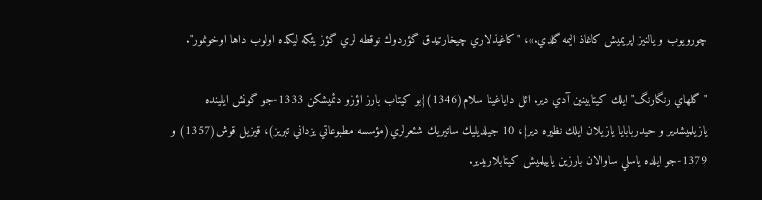چورويوب و يالنيز اپريميش كاغاذ اليمه گلدي.»، "كاغيذلاري چيخارتيدق گؤردوك نوقطه لري گؤز يئكه ليكده اولوب داها اوخونمور".

" گلهاي رنگارنگ" ايلك كيتابينين آدي دير. ائل داياغينا سلام(1346){بو كيتاب بارز اؤزو دئميشكن 1333-جو گونش ايلينده يازيلميشدير و حيدربابايا يازيلان ايلك نظيره دير}، 10 جيلديليك ساتيريك شئعرلري(مؤسسه مطبوعاتي يزداني تبريز)، قيزيل قوش(1357) و 1379-جو ايلده ياسلي ساوالان بارزين ياييلميش كيتابلاريدير.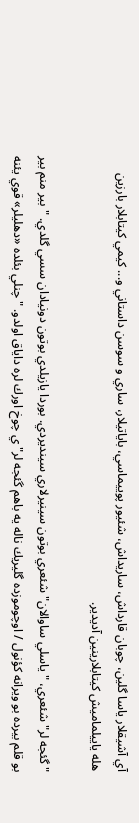آي آشيقلار ياسا گلين، چوبان قارداش، ساريداش، شئيور پوييماسي، باياتيلار، ساري و سوسن داستاني و... كيمي كيتابلار بارزين هله ياييلماميش كيتابلارينين آديدير.

"گئجه لر" شئعري، "ياسلي ساوالان" شئعري بوتون سينيرلاري سينديردي. بوردا يازيلدي بوتون دونيادان سسي گلدي. "بير منم بير بو قلم بيرده بو ويرانه كؤنول / اوچوموزده گليريك ناله يه باهم گئجه لر"ي چوخ اورك لره داياق اولدو. "چنلي بئلده «دهليلر» قوي يئنه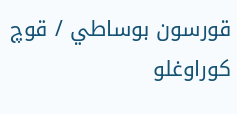قورسون بوساطي / قوچ كوراوغلو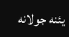يئنه جولانه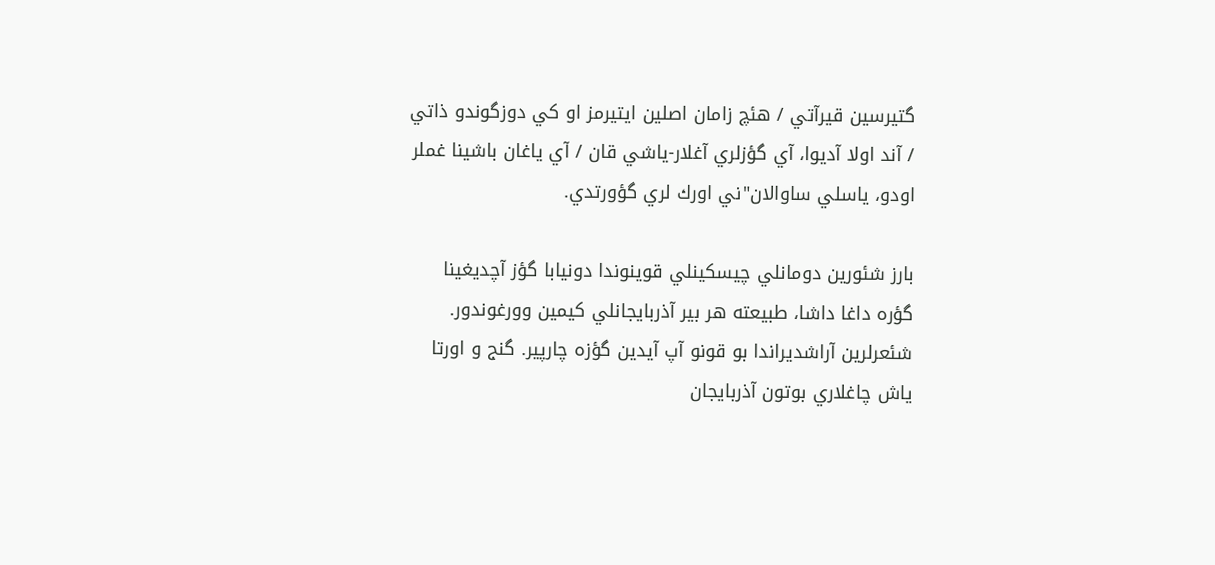گتيرسين قيرآتي / هئچ زامان اصلين ايتيرمز او كي دوزگوندو ذاتي / آند اولا آديوا، آي گؤزلري آغلار-ياشي قان / آي ياغان باشينا غملر اودو، ياسلي ساوالان"ني اورك لري گؤورتدي.

بارز شئورين دومانلي چيسكينلي قوينوندا دونيابا گؤز آچديغينا گؤره داغا داشا، طبيعته هر بير آذربايجانلي كيمين وورغوندور. شئعرلرين آراشديراندا بو قونو آپ آيدين گؤزه چارپير. گنج و اورتا ياش چاغلاري بوتون آذربايجان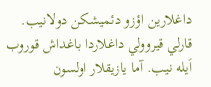داغلارين اؤزو دئميشكن دولانيب. قارلي قيروولي داغلاردا باغداش قوروب اَيله نيب. آما يازيقلار اولسون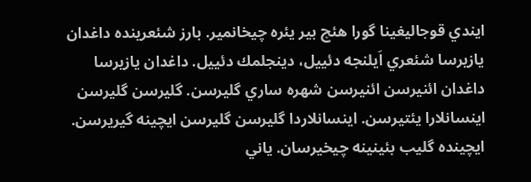ايندي قوجاليغينا گورا هئچ بير يئره چيخانمير. بارز شئعرينده داغدان يازيرسا شئعري اَيلنجه دئييل، دينجلمك دئييل. داغدان يازيرسا داغدان ائنيرسن ائنيرسن شهره ساري گليرسن. گليرسن گليرسن اينسانلارا يئتيرسن. اينسانلاردا گليرسن گليرسن ايچينه گيريرسن. ايچينده گليب بئينينه چيخيرسان. ياني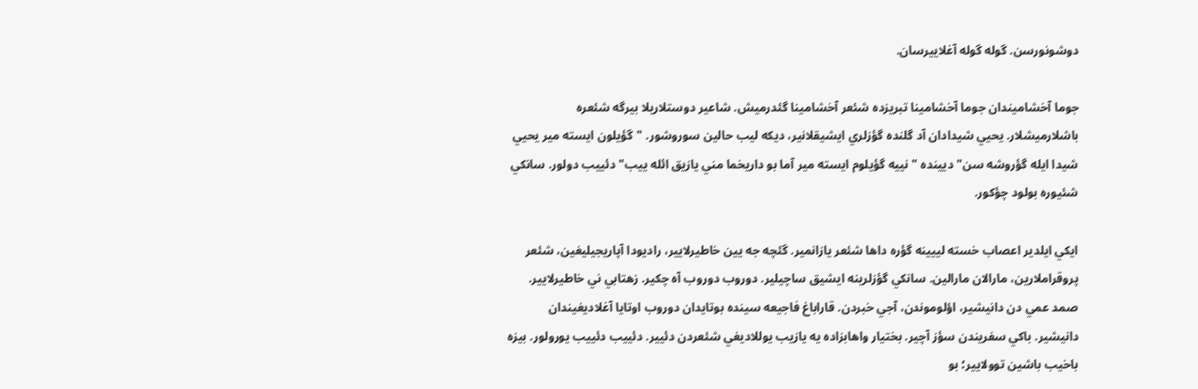دوشونورسن. گوله گوله آغلاييرسان.

جوما آخشاميندان جوما آخشامينا تبريزده شئعر آخشامينا گئدرميش. شاعير دوستلاريلا بيرگه شئعره باشلارميشلار. يحيي شيدادان آد گلنده گؤزلري ايشيقلانير، ديكه ليب حالين سوروشور. "گؤيلون ايسته مير يحيي شيدا ايله گؤروشه سن" ديينده "نييه گؤيلوم ايسته مير آما بو داريخما مني يازيق ائله ييب" دئييب دولور. سانكي شئيوره بولود چؤكور.

ايكي ايلدير اعصاب خسته لييينه گؤره داها شئعر يازانمير. گئچه جه يين خاطيرلايير، راديودا آپاريجيليغين، شئعر پروقراملارين، مارالان مارالين. سانكي گؤزلرينه ايشيق ساچيلير. دوروب دوروب آه چكير. زهتابي ني خاطيرلايير. صمد عمي دن دانيشير، اؤلوموندن، آجي خبردن. قاراباغ فاجيعه سينده بوتايدان دوروب اوتايا آغلاديغيندان دانيشير. باكي سفريندن سؤز آچير. بختيار واهابزاده يه يازيب يوللاديغي شئعردن دئيير. دئييب دئييب يورولور. بيزه باخيب باشين توولايير؛ بو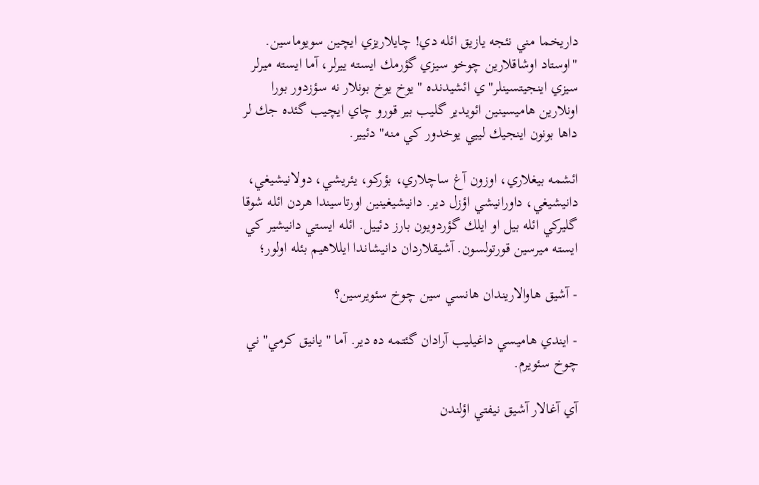داريخما مني نئجه يازيق ائله دي! چايلاريزي ايچين سويوماسين. "اوستاد اوشاقلارين چوخو سيزي گؤرمك ايسته ييرلر، آما ايسته ميرلر سيزي اينجيتسينلر"ي ائشيدنده "يوخ يوخ بونلار نه سؤزدور بورا اونلارين هاميسينين ائويدير گليب بير قورو چاي ايچيب گئده جك لر داها بونون اينجيك لييي يوخدور كي منه" دئيير.

ائشمه بيغلاري، اوزون آغ ساچلاري، بؤركو، يئريشي، دولانيشيغي، دانيشيغي، داورانيشي اؤزل دير. دانيشيغينين اورتاسيندا هردن ائله شوقا گليركي ائله بيل او ايلك گؤردويون بارز دئييل. ائله ايستي دانيشير كي ايسته ميرسين قورتولسون. آشيقلاردان دانيشاندا ايللاهيم بئله اولور؛

- آشيق هاوالاريندان هانسي سين چوخ سئويرسين؟

- ايندي هاميسي داغيليب آرادان گئتمه ده دير. آما "يانيق كرمي" ني چوخ سئويرم.

آي آغالار آشيق نيفتي اؤلندن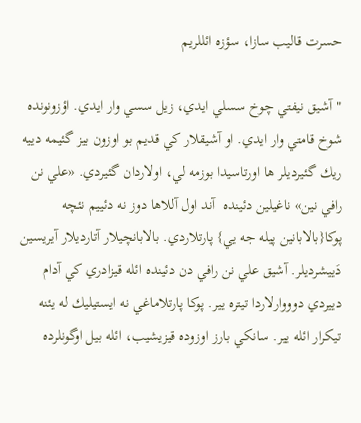حسرت قاليب سازا، سؤزه ائللريم

"آشيق نيفتي چوخ سسلي ايدي، زيل سسي وار ايدي. اؤزونونده شوخ قامتي وار ايدي. او آشيقلار كي قديم بو اوزون بيز گئيمه دييه ريك گئيرديلر ها اورتاسيدا بوزمه لي، اولاردان گئيردي. «علي نن رافي نين» ناغيلين دئينده  آند اول آللاها دوز نه دئييم نئچه پوكا{بالابانين پيله جه يي} پارتلاردي. بالابانچيلار آتارديلار آيريسين دَييشرديلر. آشيق علي نن رافي دن دئينده ائله قيزادري كي آدام دييردي دوووارلاردا تيتره يير. پوكا پارتلاماغي نه ايستيليك له يئنه تيكرار ائله يير. سانكي بارز اوزوده قيزيشيب، ائله بيل اوگونلرده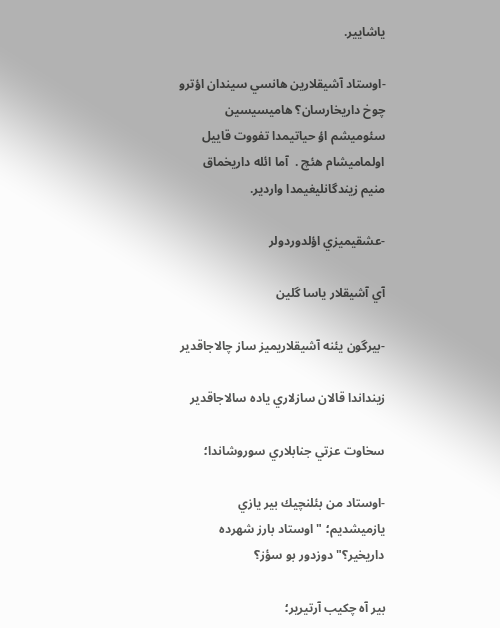ياشايير.

-اوستاد آشيقلارين هانسي سيندان اؤترو چوخ داريخارسان؟ هاميسيسين سئوميشم اؤ‍ حياتيمدا تفووت قاييل اولماميشام هئچ .  آما ائله داريخماق منيم زيندگانليغيمدا واردير.

-عشقيميزي اؤلدوردولر

آي آشيقلار ياسا گلين

-بيرگون يئنه آشيقلاريميز ساز چالاجاقدير

زينداندا قالان سازلاري ياده سالاجاقدير

سخاوت عزتي جنابلاري سوروشاندا؛

-اوستاد من بئلنچيك بير يازي يازميشديم؛ "اوستاد بارز شهرده داريخير؟" دوزدور بو سؤز؟

بير آه چكيب آرتيرير؛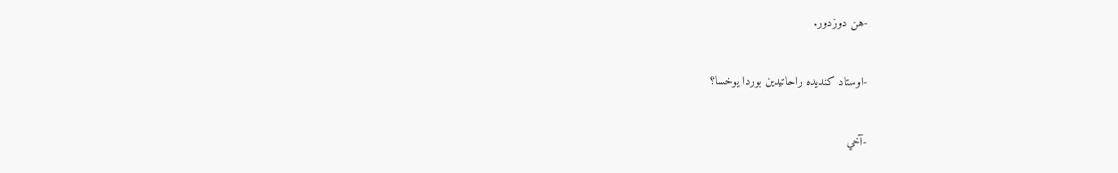-هن دوزدور.

-اوستاد كنديده راحاتيدين بوردا يوخسا؟

-آخي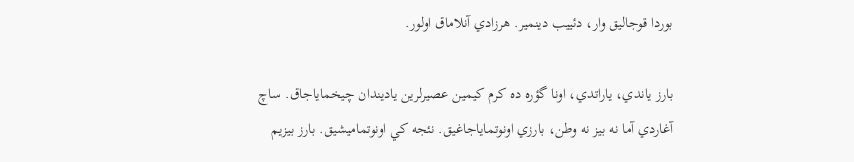بوردا قوجاليق وار، دئييب دينمير. هرزادي آنلاماق اولور.

بارز ياندي، ياراتدي، اونا گؤره ده كرم كيمين عصيرلرين ياديندان چيخماياجاق. ساچ آغاردي آما نه بيز نه وطن، بارزي اونوتماياجاغيق. نئجه كي اونوتماميشيق. بارز بيزيم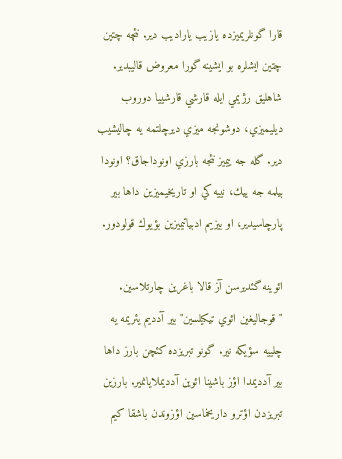قارا گونلريميزده يازيب ياراديب دير. نئچه چتين چتين ايشلره بو ايشينه گورا معروض قاليبدير. شاهليق رژيمي ايله قارشي قارشييا دوروب ديليميزي، دوشونجه ميزي ديرچلتمه يه چاليشيب دير. گله جه ييميز نئجه بارزي اونوداجاق؟ اونودا بيلمه جه ييك، نييه كي او تاريخيميزين داها بير پارچاسيدير، او بيزيم ادبياتيميزين بؤيوك قولودور.

ائوينه گئديرسن آز قالا باغرين چارتلاسين. "قوجاليغين ائوي تيكيلسين" بير آدديم يئريمه يه چلييه سؤيكه نير. گونو تبريزده كئچن بارز داها بير آدديمدا اؤز باشينا ائوين آدديملايانمير. بارزين تبريزدن اؤترو داريخماسين اؤزوندن باشقا كيم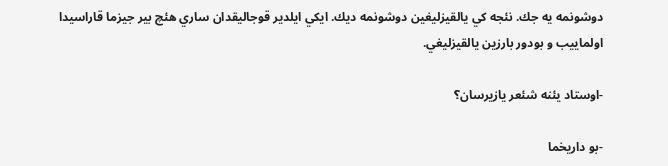دوشونمه يه جك. نئجه كي يالقيزليغين دوشونمه ديك. ايكي ايلدير قوجاليقدان ساري هئچ بير جيزما قاراسيدا اولماييب و بودور بارزين يالقيزليغي.

-اوستاد يئنه شئعر يازيرسان؟

-بو داريخما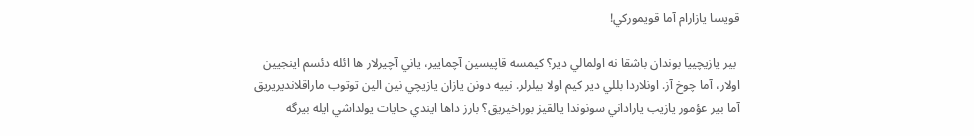قويسا يازارام آما قويموركي!

 بير يازيچييا بوندان باشقا نه اولمالي دير؟ كيمسه قاپيسين آچمايير، ياني آچيرلار ها ائله دئسم اينجيين اولار، آما چوخ آز. اونلاردا بللي دير كيم اولا بيلرلر. نييه دونن يازان يازيچي نين الين توتوب ماراقلانديريريق آما بير عؤمور يازيب ياراداني سونوندا يالقيز بوراخيريق؟ بارز داها ايندي حايات يولداشي ايله بيرگه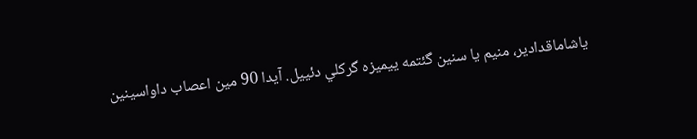ياشاماقدادير، منيم يا سنين گئتمه ييميزه گركلي دئييل. آيدا 90 مين اعصاب داواسينين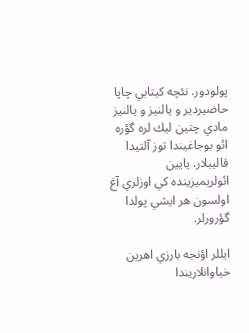پولودور. نئچه كيتابي چاپا حاضيردير و يالنيز و يالنيز مادي چتين ليك لره گؤره ائو بوجاغيندا توز آلتيدا قاليبلار. يايين ائولريميزينده كي اوزلري آغ اولسون هر ايشي پولدا گؤرورلر.

ايللر اؤنجه بارزي اهرين خياوانلاريندا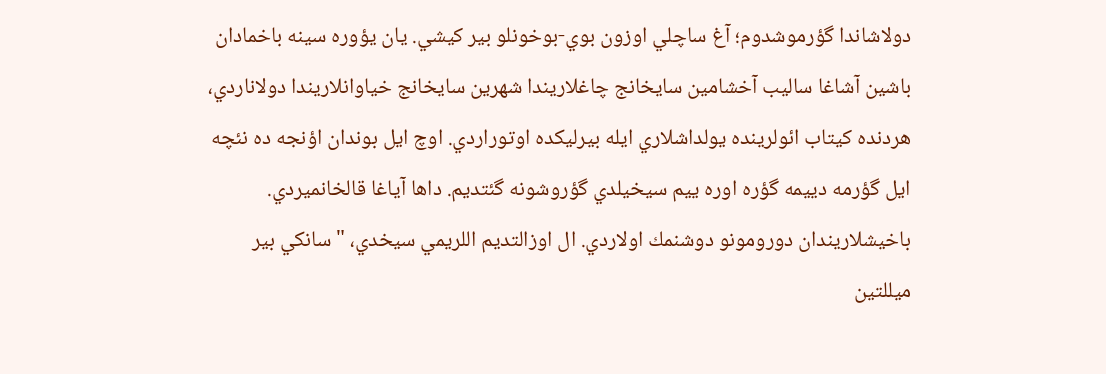دولاشاندا گؤرموشدوم؛ آغ ساچلي اوزون بوي-بوخونلو بير كيشي. يان يؤوره سينه باخمادان باشين آشاغا ساليب آخشامين سايخانج چاغلاريندا شهرين سايخانج خياوانلاريندا دولاناردي، هردنده كيتاب ائولرينده يولداشلاري ايله بيرليكده اوتوراردي. اوچ ايل بوندان اؤنجه ده نئچه ايل گؤرمه دييمه گؤره اوره ييم سيخيلدي گؤروشونه گئتديم. داها آياغا قالخانميردي. باخيشلاريندان دورومونو دوشنمك اولاردي. ال اوزالتديم اللريمي سيخدي، "سانكي بير ميللتين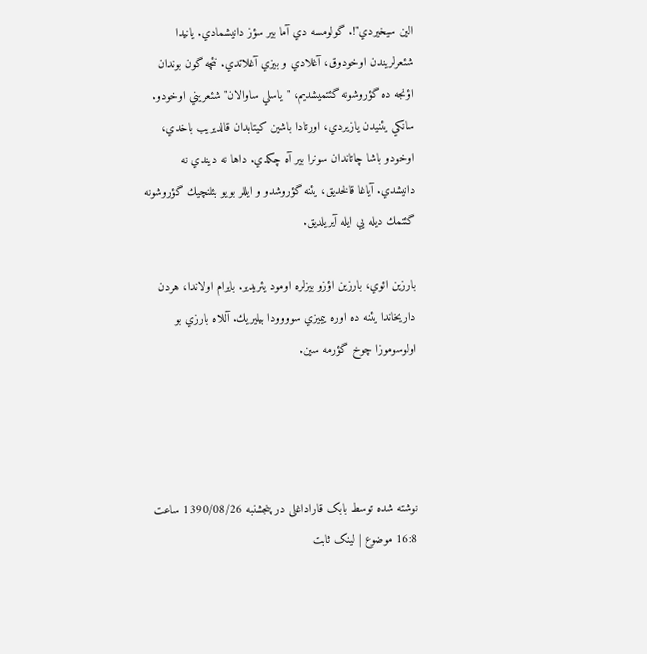الين سيخيردي"!. گولومسه دي آما بير سؤز دانيشمادي. يانيدا شئعرلريندن اوخودوق، آغلادي و بيزي آغلاتدي. نئچه گون بوندان اؤنجه ده گؤروشونه گئتميشديم، "ياسلي ساوالان" شئعريني اوخودو. سانكي يئنيدن يازيردي، اورتادا باشين كيتابدان قالديريب باخدي، اوخودو باشا چاتاندان سونرا بير آه چكدي. داها نه ديندي نه دانيشدي. آياغا قالخديق، يئنه گؤروشدو و ايللر بويو بئلنچيك گؤروشونه گئتمك ديله يي ايله آيريلديق.

بارزين ائوي، بارزين اؤزو بيزلره اومود يئريدير. بايرام اولاندا، هردن داريخاندا يئنه ده اوره ييميزي سوووودا بيليريك. آللاه بارزي بو اولوسوموزا چوخ گؤرمه سين.




نوشته شده توسط بابک قاراداغلی در پنجشنبه 1390/08/26 ساعت 16:8 موضوع | لینک ثابت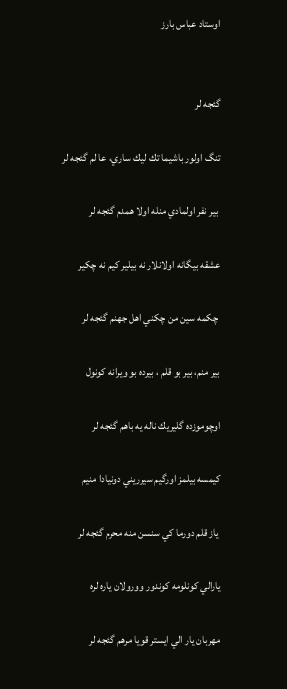اوستاد عباس بارز


گئجه لر

تنگ اولور باشيما تك ليك ساري، عا لم گئجه لر

 بير نفر اولمادي منله اولا همدم گئجه لر

عشقه بيگانه اولانلار نه بيلير كيم نه چكير

 چكمه سين من چكني اهل جهنم گئجه لر

بير منم، بير بو قلم ، بيرده بو ويرانه كونول

اوچوموزده گليريك ناله يه باهم گئجه لر

كيمسه بيلمز اورگيم سيرريني دونيادا منيم

 ياز قلم دورما كي سنسن منه محرم گئجه لر

يارالي كونلومه كوندور وورولان ياره لره

مهربان يار الي ايستر قويا مرهم گئجه لر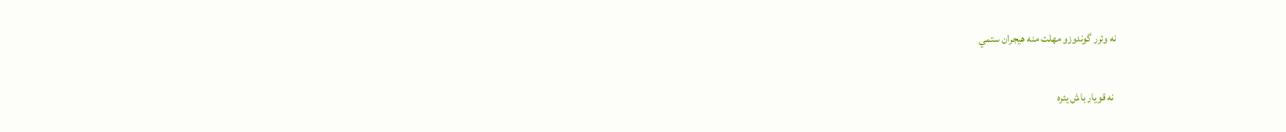نه وئرر گوندوزو مهلت منه هيجران ستمي

 نه قويار باش يئره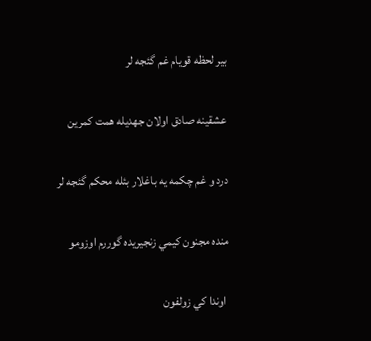بير لحظه قويام غم گئجه لر

عشقينه صادق اولان جهديله همت كمرين

درد و غم چكمه يه باغلار بئله محكم گئجه لر

منده مجنون كيمي زنجيريده گوررم اوزومو

 اوندا كي زولفون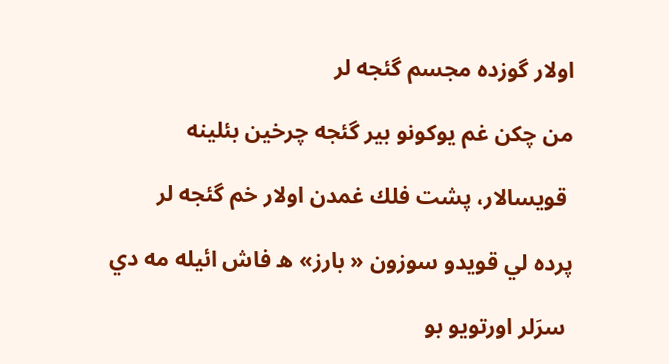اولار گوزده مجسم گئجه لر

من چكن غم يوكونو بير گئجه چرخين بئلينه

 قويسالار، پشت فلك غمدن اولار خم گئجه لر

پرده لي قويدو سوزون « بارز» ه فاش ائيله مه دي

 سرَلر اورتويو بو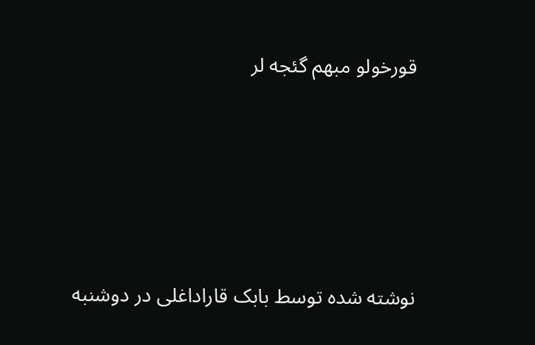قورخولو مبهم گئجه لر






نوشته شده توسط بابک قاراداغلی در دوشنبه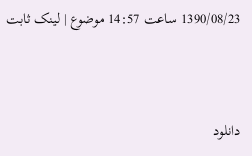1390/08/23 ساعت 14:57 موضوع | لینک ثابت



دانلود